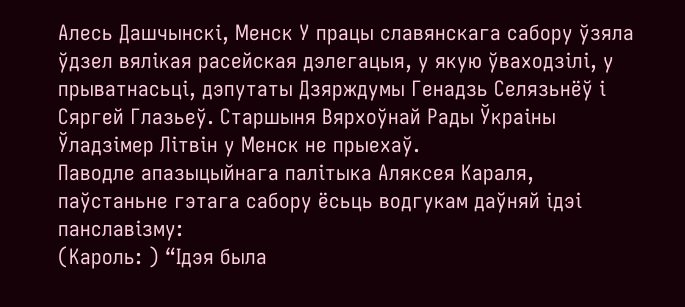Алесь Дашчынскі, Менск У працы славянскага сабору ўзяла ўдзел вялікая расейская дэлегацыя, у якую ўваходзілі, у прыватнасьці, дэпутаты Дзярждумы Генадзь Селязьнёў і Сяргей Глазьеў. Старшыня Вярхоўнай Рады Ўкраіны Ўладзімер Літвін у Менск не прыехаў.
Паводле апазыцыйнага палітыка Аляксея Караля, паўстаньне гэтага сабору ёсьць водгукам даўняй ідэі панславізму:
(Кароль: ) “Ідэя была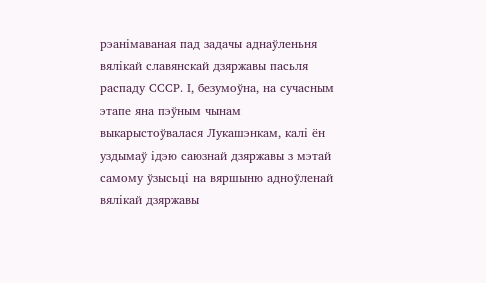рэанімаваная пад задачы аднаўленьня вялікай славянскай дзяржавы пасьля распаду СССР. І, безумоўна, на сучасным этапе яна пэўным чынам выкарыстоўвалася Лукашэнкам, калі ён уздымаў ідэю саюзнай дзяржавы з мэтай самому ўзысьці на вяршыню адноўленай вялікай дзяржавы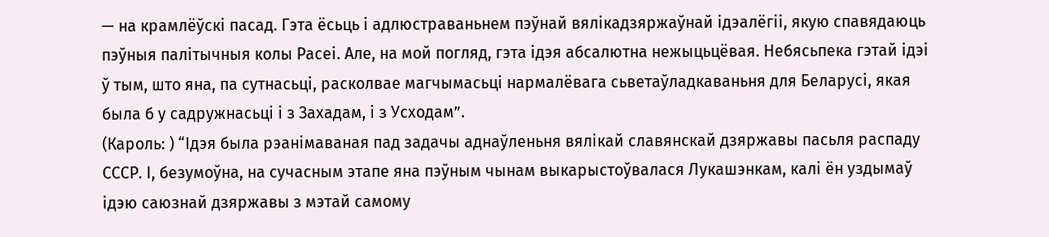— на крамлёўскі пасад. Гэта ёсьць і адлюстраваньнем пэўнай вялікадзяржаўнай ідэалёгіі, якую спавядаюць пэўныя палітычныя колы Расеі. Але, на мой погляд, гэта ідэя абсалютна нежыцьцёвая. Небясьпека гэтай ідэі ў тым, што яна, па сутнасьці, расколвае магчымасьці нармалёвага сьветаўладкаваньня для Беларусі, якая была б у садружнасьці і з Захадам, і з Усходам”.
(Кароль: ) “Ідэя была рэанімаваная пад задачы аднаўленьня вялікай славянскай дзяржавы пасьля распаду СССР. І, безумоўна, на сучасным этапе яна пэўным чынам выкарыстоўвалася Лукашэнкам, калі ён уздымаў ідэю саюзнай дзяржавы з мэтай самому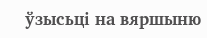ўзысьці на вяршыню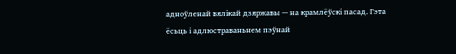адноўленай вялікай дзяржавы — на крамлёўскі пасад. Гэта ёсьць і адлюстраваньнем пэўнай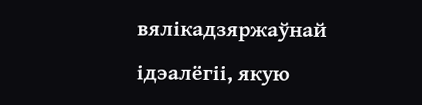вялікадзяржаўнай ідэалёгіі, якую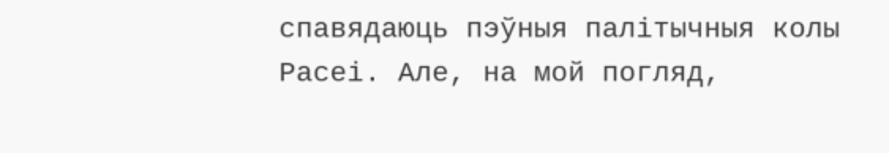спавядаюць пэўныя палітычныя колы Расеі. Але, на мой погляд,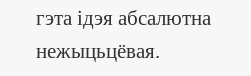гэта ідэя абсалютна нежыцьцёвая.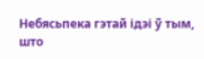Небясьпека гэтай ідэі ў тым, што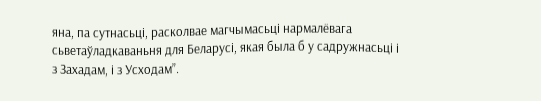яна, па сутнасьці, расколвае магчымасьці нармалёвага сьветаўладкаваньня для Беларусі, якая была б у садружнасьці і з Захадам, і з Усходам”.